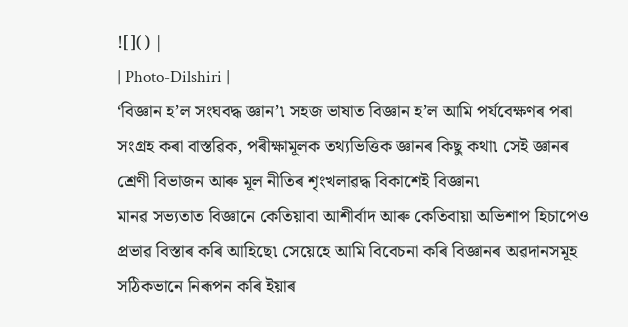![]() |
| Photo-Dilshiri |
‘বিজ্ঞান হ’ল সংঘবদ্ধ জ্ঞান’৷ সহজ ভাষাত বিজ্ঞান হ’ল আমি পৰ্যবেক্ষণৰ পৰা সংগ্ৰহ কৰা বাস্তৱিক, পৰীক্ষামূলক তথ্যভিত্তিক জ্ঞানৰ কিছু কথা৷ সেই জ্ঞানৰ শ্ৰেণী বিভাজন আৰু মূল নীতিৰ শৃংখলাৱদ্ধ বিকাশেই বিজ্ঞান৷
মানৱ সভ্যতাত বিজ্ঞানে কেতিয়াবা আশীৰ্বাদ আৰু কেতিবায়া অভিশাপ হিচাপেও প্ৰভাৱ বিস্তাৰ কৰি আহিছে৷ সেয়েহে আমি বিবেচনা কৰি বিজ্ঞানৰ অৱদানসমূহ সঠিকভানে নিৰূপন কৰি ইয়াৰ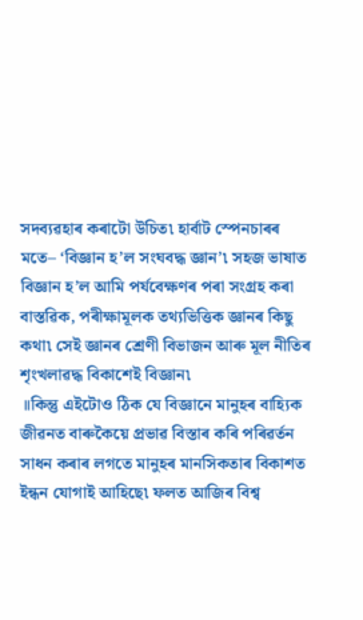সদব্যৱহাৰ কৰাটো উচিত৷ হাৰ্বাট স্পেনচাৰৰ মতে– ‘বিজ্ঞান হ’ল সংঘবদ্ধ জ্ঞান’৷ সহজ ভাষাত বিজ্ঞান হ’ল আমি পৰ্যবেক্ষণৰ পৰা সংগ্ৰহ কৰা বাস্তৱিক, পৰীক্ষামূলক তথ্যভিত্তিক জ্ঞানৰ কিছু কথা৷ সেই জ্ঞানৰ শ্ৰেণী বিভাজন আৰু মূল নীতিৰ শৃংখলাৱদ্ধ বিকাশেই বিজ্ঞান৷
॥কিন্তু এইটোও ঠিক যে বিজ্ঞানে মানুহৰ বাহ্যিক জীৱনত বাৰুকৈয়ে প্ৰভাৱ বিস্তাৰ কৰি পৰিৱৰ্তন সাধন কৰাৰ লগতে মানুহৰ মানসিকতাৰ বিকাশত ইন্ধন যোগাই আহিছে৷ ফলত আজিৰ বিশ্ব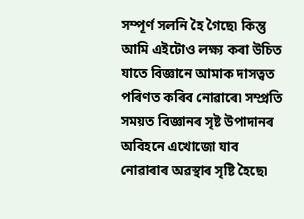সম্পূৰ্ণ সলনি হৈ গৈছে৷ কিন্তু আমি এইটোও লক্ষ্য কৰা উচিত যাতে বিজ্ঞানে আমাক দাসত্বত পৰিণত কৰিব নোৱাৰে৷ সম্প্ৰতি সময়ত বিজ্ঞানৰ সৃষ্ট উপাদানৰ অবিহনে এখোজো যাব নোৱাৰাৰ অৱস্থাৰ সৃষ্টি হৈছে৷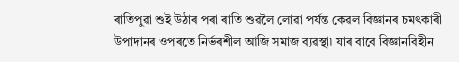ৰাতিপুৱা শুই উঠাৰ পৰা ৰাতি শুৱলৈ লোৱা পৰ্যন্ত কেৱল বিজ্ঞানৰ চমৎকাৰী উপাদানৰ ওপৰতে নিৰ্ভৰশীল আজি সমাজ ব্যৱস্থা৷ যাৰ বাবে বিজ্ঞানবিহীন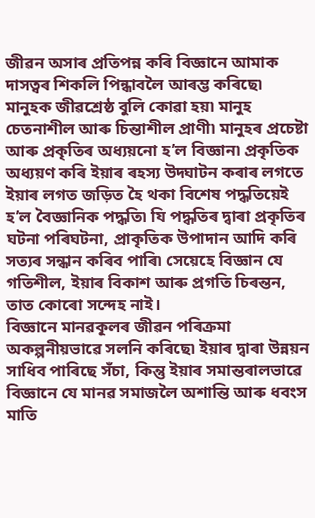জীৱন অসাৰ প্ৰতিপন্ন কৰি বিজ্ঞানে আমাক দাসত্বৰ শিকলি পিন্ধাবলৈ আৰম্ভ কৰিছে৷
মানুহক জীৱশ্ৰেষ্ঠ বুলি কোৱা হয়৷ মানুহ চেতনাশীল আৰু চিন্তাশীল প্ৰাণী৷ মানুহৰ প্ৰচেষ্টা আৰু প্ৰকৃতিৰ অধ্যয়নো হ’ল বিজ্ঞান৷ প্ৰকৃতিক অধ্যয়ণ কৰি ইয়াৰ ৰহস্য উদ্ঘাটন কৰাৰ লগতে ইয়াৰ লগত জড়িত হৈ থকা বিশেষ পদ্ধতিয়েই হ’ল বৈজ্ঞানিক পদ্ধতি৷ যি পদ্ধতিৰ দ্বাৰা প্ৰকৃতিৰ ঘটনা পৰিঘটনা, প্ৰাকৃতিক উপাদান আদি কৰি সত্যৰ সন্ধান কৰিব পাৰি৷ সেয়েহে বিজ্ঞান যে গতিশীল, ইয়াৰ বিকাশ আৰু প্ৰগতি চিৰন্তন, তাত কোৰো সন্দেহ নাই।
বিজ্ঞানে মানৱকূলৰ জীৱন পৰিক্ৰমা অকল্পনীয়ভাৱে সলনি কৰিছে৷ ইয়াৰ দ্বাৰা উন্নয়ন সাধিব পাৰিছে সঁচা, কিন্তু ইয়াৰ সমান্তৰালভাৱে বিজ্ঞানে যে মানৱ সমাজলৈ অশান্তি আৰু ধবংস মাতি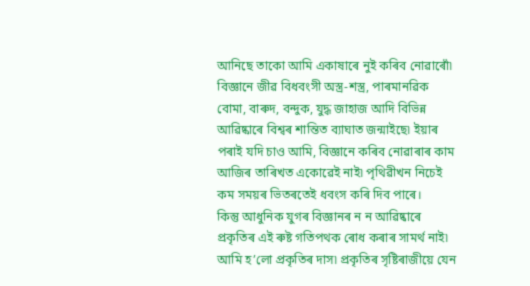আনিছে তাকো আমি একাষাৰে নুই কৰিব নোৱাৰোঁ৷ বিজ্ঞানে জীৱ বিধবংসী অস্ত্ৰ-শস্ত্ৰ, পাৰমানৱিক বোমা, বাৰুদ, বন্দুক, যুদ্ধ জাহাজ আদি বিভিন্ন আৱিষ্কাৰে বিশ্বৰ শান্তিত ব্যাঘাত জন্মাইছে৷ ইয়াৰ পৰাই যদি চাও আমি, বিজ্ঞানে কৰিব নোৱাৰাৰ কাম আজিৰ তাৰিখত একোৱেই নাই৷ পৃথিৱীখন নিচেই কম সময়ৰ ভিতৰতেই ধবংস কৰি দিব পাৰে।
কিন্তু আধুনিক যুগৰ বিজ্ঞানৰ ন ন আৱিষ্কাৰে প্ৰকৃতিৰ এই ৰুষ্ট গতিপথক ৰোধ কৰাৰ সামৰ্থ নাই৷ আমি হ’লো প্ৰকৃতিৰ দাস৷ প্ৰকৃতিৰ সৃষ্টিৰাজীয়ে যেন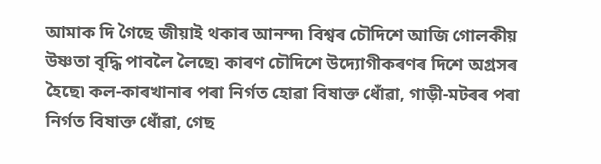আমাক দি গৈছে জীয়াই থকাৰ আনন্দ৷ বিশ্বৰ চৌদিশে আজি গোলকীয় উষ্ণতা বৃদ্ধি পাবলৈ লৈছে৷ কাৰণ চৌদিশে উদ্যোগীকৰণৰ দিশে অগ্ৰসৰ হৈছে৷ কল-কাৰখানাৰ পৰা নিৰ্গত হোৱা বিষাক্ত ধোঁৱা, গাড়ী-মটৰৰ পৰা নিৰ্গত বিষাক্ত ধোঁৱা, গেছ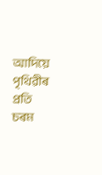আদিয়ে পৃথিৱীৰ প্ৰতি চৰম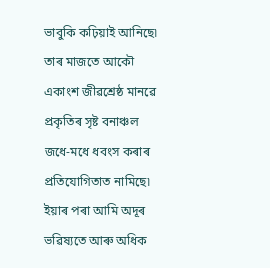ভাবুকি কঢ়িয়াই আনিছে৷ তাৰ মাজতে আকৌ একাংশ জীৱশ্ৰেষ্ঠ মানৱে প্ৰকৃতিৰ সৃষ্ট বনাঞ্চল জধে-মধে ধবংস কৰাৰ প্ৰতিযোগিতাত নামিছে৷ ইয়াৰ পৰা আমি অদূৰ ভৱিষ্যতে আৰু অধিক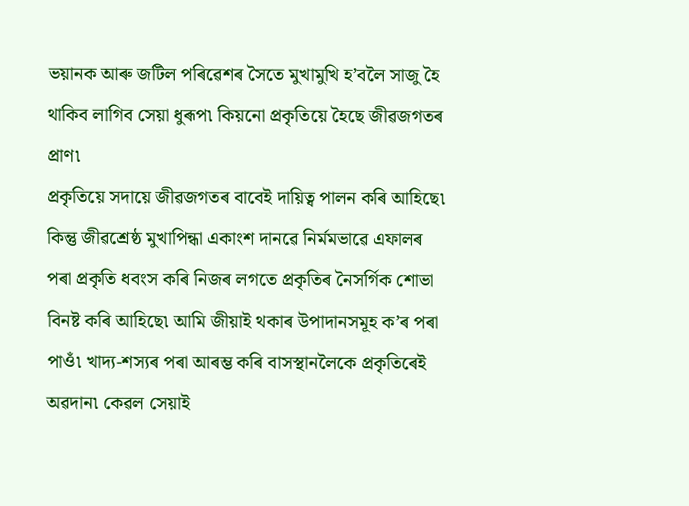ভয়ানক আৰু জটিল পৰিৱেশৰ সৈতে মুখামুখি হ’বলৈ সাজু হৈ থাকিব লাগিব সেয়া ধুৰূপ৷ কিয়নো প্ৰকৃতিয়ে হৈছে জীৱজগতৰ প্ৰাণ৷
প্ৰকৃতিয়ে সদায়ে জীৱজগতৰ বাবেই দায়িত্ব পালন কৰি আহিছে৷ কিন্তু জীৱশ্ৰেষ্ঠ মুখাপিন্ধা একাংশ দানৱে নিৰ্মমভাৱে এফালৰ পৰা প্ৰকৃতি ধবংস কৰি নিজৰ লগতে প্ৰকৃতিৰ নৈসৰ্গিক শোভা বিনষ্ট কৰি আহিছে৷ আমি জীয়াই থকাৰ উপাদানসমূহ ক’ৰ পৰা পাওঁ৷ খাদ্য-শস্যৰ পৰা আৰম্ভ কৰি বাসস্থানলৈকে প্ৰকৃতিৰেই অৱদান৷ কেৱল সেয়াই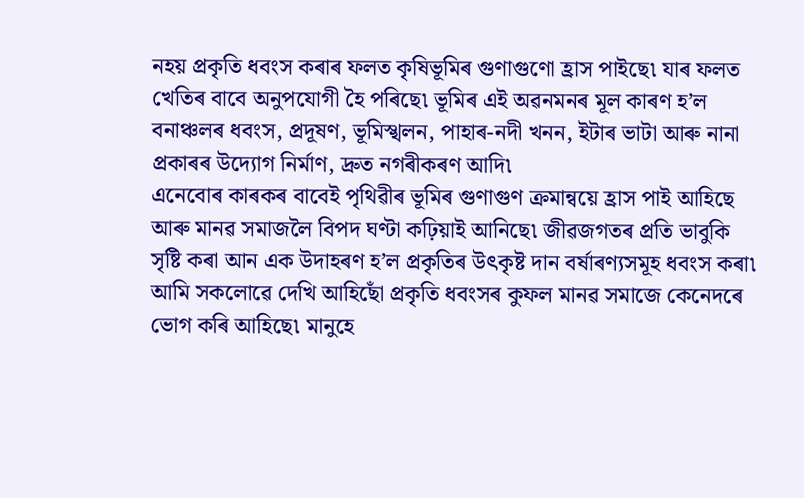নহয় প্ৰকৃতি ধবংস কৰাৰ ফলত কৃষিভূমিৰ গুণাগুণো হ্ৰাস পাইছে৷ যাৰ ফলত খেতিৰ বাবে অনুপযোগী হৈ পৰিছে৷ ভূমিৰ এই অৱনমনৰ মূল কাৰণ হ’ল বনাঞ্চলৰ ধবংস, প্ৰদূষণ, ভূমিস্খলন, পাহাৰ-নদী খনন, ইটাৰ ভাটা আৰু নানা প্ৰকাৰৰ উদ্যোগ নিৰ্মাণ, দ্ৰুত নগৰীকৰণ আদি৷
এনেবোৰ কাৰকৰ বাবেই পৃথিৱীৰ ভূমিৰ গুণাগুণ ক্ৰমান্বয়ে হ্ৰাস পাই আহিছে আৰু মানৱ সমাজলৈ বিপদ ঘণ্টা কঢ়িয়াই আনিছে৷ জীৱজগতৰ প্ৰতি ভাবুকি সৃষ্টি কৰা আন এক উদাহৰণ হ’ল প্ৰকৃতিৰ উৎকৃষ্ট দান বৰ্ষাৰণ্যসমূহ ধবংস কৰা৷ আমি সকলোৱে দেখি আহিছোঁ প্ৰকৃতি ধবংসৰ কুফল মানৱ সমাজে কেনেদৰে ভোগ কৰি আহিছে৷ মানুহে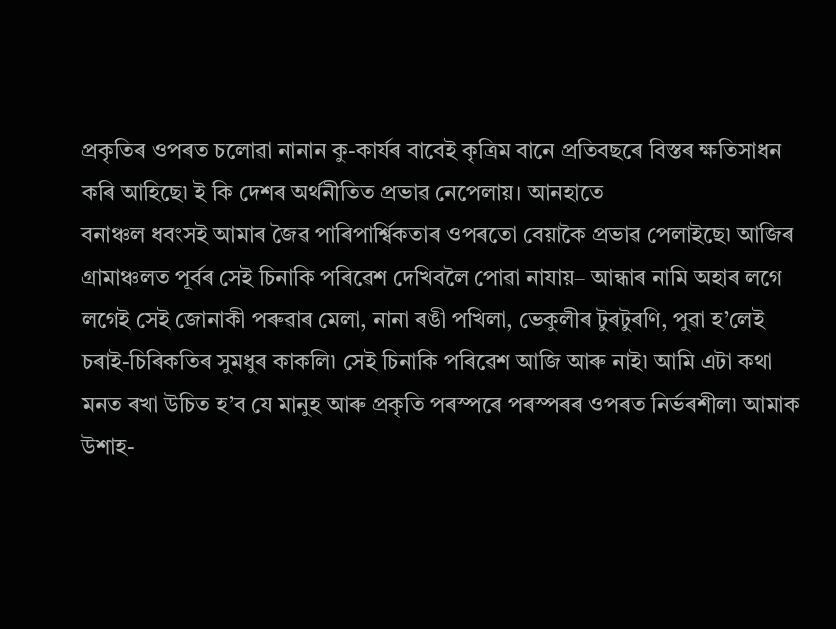প্ৰকৃতিৰ ওপৰত চলোৱা নানান কু-কাৰ্যৰ বাবেই কৃত্ৰিম বানে প্ৰতিবছৰে বিস্তৰ ক্ষতিসাধন কৰি আহিছে৷ ই কি দেশৰ অৰ্থনীতিত প্ৰভাৱ নেপেলায়। আনহাতে
বনাঞ্চল ধবংসই আমাৰ জৈৱ পাৰিপাৰ্শ্বিকতাৰ ওপৰতো বেয়াকৈ প্ৰভাৱ পেলাইছে৷ আজিৰ গ্ৰামাঞ্চলত পূৰ্বৰ সেই চিনাকি পৰিৱেশ দেখিবলৈ পোৱা নাযায়– আন্ধাৰ নামি অহাৰ লগে লগেই সেই জোনাকী পৰুৱাৰ মেলা, নানা ৰঙী পখিলা, ভেকুলীৰ টুৰটুৰণি, পুৱা হ’লেই চৰাই-চিৰিকতিৰ সুমধুৰ কাকলি৷ সেই চিনাকি পৰিৱেশ আজি আৰু নাই৷ আমি এটা কথা মনত ৰখা উচিত হ’ব যে মানুহ আৰু প্ৰকৃতি পৰস্পৰে পৰস্পৰৰ ওপৰত নিৰ্ভৰশীল৷ আমাক উশাহ-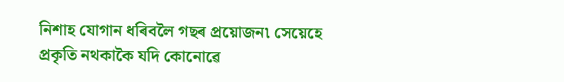নিশাহ যোগান ধৰিবলৈ গছৰ প্ৰয়োজন৷ সেয়েহে প্ৰকৃতি নথকাকৈ যদি কোনোৱে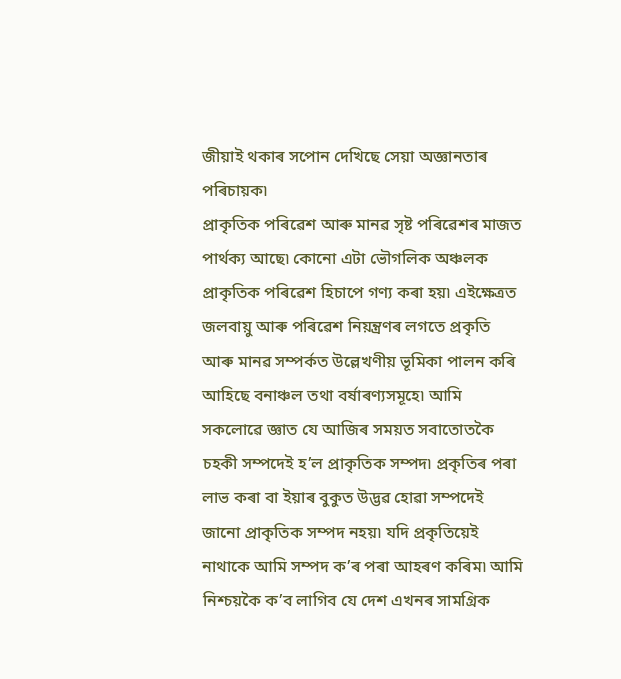জীয়াই থকাৰ সপোন দেখিছে সেয়া অজ্ঞানতাৰ পৰিচায়ক৷
প্ৰাকৃতিক পৰিৱেশ আৰু মানৱ সৃষ্ট পৰিৱেশৰ মাজত পাৰ্থক্য আছে৷ কোনো এটা ভৌগলিক অঞ্চলক প্ৰাকৃতিক পৰিৱেশ হিচাপে গণ্য কৰা হয়৷ এইক্ষেত্ৰত জলবায়ু আৰু পৰিৱেশ নিয়ন্ত্ৰণৰ লগতে প্ৰকৃতি আৰু মানৱ সম্পৰ্কত উল্লেখণীয় ভূমিকা পালন কৰি আহিছে বনাঞ্চল তথা বৰ্ষাৰণ্যসমূহে৷ আমি সকলোৱে জ্ঞাত যে আজিৰ সময়ত সবাতোতকৈ চহকী সম্পদেই হ’ল প্ৰাকৃতিক সম্পদ৷ প্ৰকৃতিৰ পৰা লাভ কৰা বা ইয়াৰ বুকুত উদ্ভৱ হোৱা সম্পদেই জানো প্ৰাকৃতিক সম্পদ নহয়৷ যদি প্ৰকৃতিয়েই নাথাকে আমি সম্পদ ক’ৰ পৰা আহৰণ কৰিম৷ আমি নিশ্চয়কৈ ক’ব লাগিব যে দেশ এখনৰ সামগ্ৰিক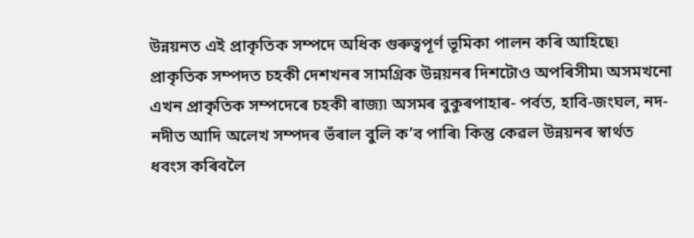উন্নয়নত এই প্ৰাকৃতিক সম্পদে অধিক গুৰুত্বপূৰ্ণ ভূমিকা পালন কৰি আহিছে৷ প্ৰাকৃতিক সম্পদত চহকী দেশখনৰ সামগ্ৰিক উন্নয়নৰ দিশটোও অপৰিসীম৷ অসমখনো এখন প্ৰাকৃতিক সম্পদেৰে চহকী ৰাজ্য৷ অসমৰ বুকুৰপাহাৰ- পৰ্বত, হাবি-জংঘল, নদ-নদীত আদি অলেখ সম্পদৰ ভঁৰাল বুলি ক’ব পাৰি৷ কিন্তু কেৱল উন্নয়নৰ স্বাৰ্থত ধবংস কৰিবলৈ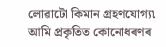লোৱাটো কিমান গ্ৰহণযোগ্য৷ আমি প্ৰকৃতিত কোনোধৰণৰ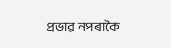প্ৰভাৱ নপৰাকৈ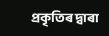প্ৰকৃতিৰ দ্বাৰা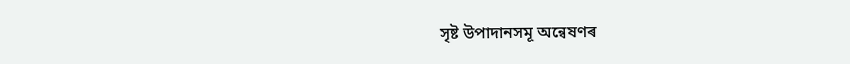সৃষ্ট উপাদানসমূ অন্বেষণৰ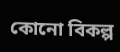কোনো বিকল্প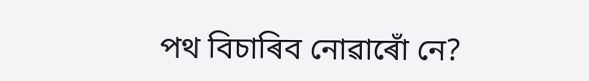পথ বিচাৰিব নোৱাৰোঁ নে?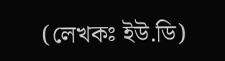(লেখকঃ ইউ.ডি)